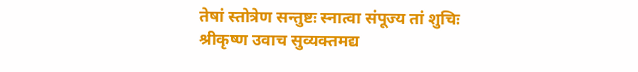तेषां स्तोत्रेण सन्तुष्टः स्नात्वा संपूज्य तां शुचिः
श्रीकृष्ण उवाच सुव्यक्तमद्य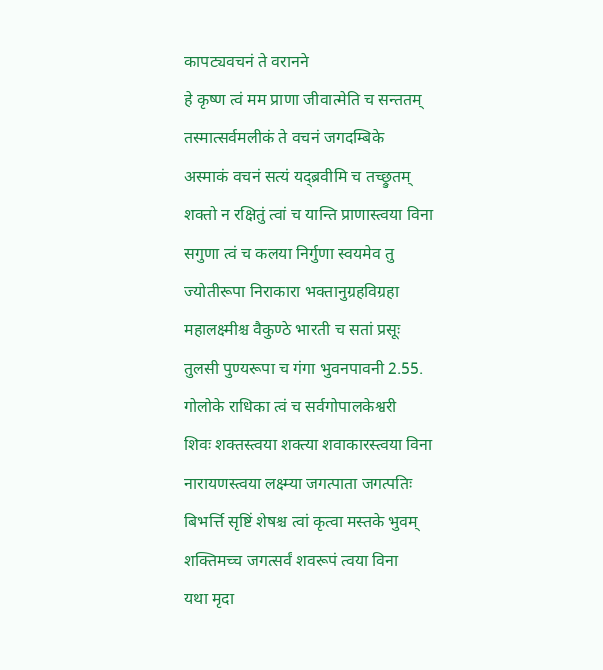कापट्यवचनं ते वरानने
हे कृष्ण त्वं मम प्राणा जीवात्मेति च सन्ततम्
तस्मात्सर्वमलीकं ते वचनं जगदम्बिके
अस्माकं वचनं सत्यं यद्ब्रवीमि च तच्छ्रुतम्
शक्तो न रक्षितुं त्वां च यान्ति प्राणास्त्वया विना
सगुणा त्वं च कलया निर्गुणा स्वयमेव तु
ज्योतीरूपा निराकारा भक्तानुग्रहविग्रहा
महालक्ष्मीश्च वैकुण्ठे भारती च सतां प्रसूः
तुलसी पुण्यरूपा च गंगा भुवनपावनी 2.55.
गोलोके राधिका त्वं च सर्वगोपालकेश्वरी
शिवः शक्तस्त्वया शक्त्या शवाकारस्त्वया विना
नारायणस्त्वया लक्ष्म्या जगत्पाता जगत्पतिः
बिभर्त्ति सृष्टिं शेषश्च त्वां कृत्वा मस्तके भुवम्
शक्तिमच्च जगत्सर्वं शवरूपं त्वया विना
यथा मृदा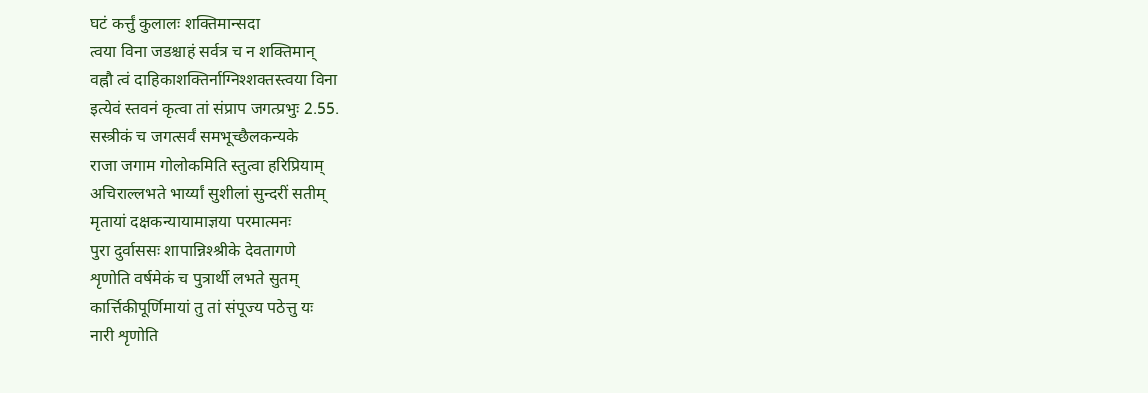घटं कर्त्तुं कुलालः शक्तिमान्सदा
त्वया विना जडश्चाहं सर्वत्र च न शक्तिमान्
वह्नौ त्वं दाहिकाशक्तिर्नाग्निश्शक्तस्त्वया विना
इत्येवं स्तवनं कृत्वा तां संप्राप जगत्प्रभुः 2.55.
सस्त्रीकं च जगत्सर्वं समभूच्छैलकन्यके
राजा जगाम गोलोकमिति स्तुत्वा हरिप्रियाम्
अचिराल्लभते भार्य्यां सुशीलां सुन्दरीं सतीम्
मृतायां दक्षकन्यायामाज्ञया परमात्मनः
पुरा दुर्वाससः शापान्निश्श्रीके देवतागणे
शृणोति वर्षमेकं च पुत्रार्थी लभते सुतम्
कार्त्तिकीपूर्णिमायां तु तां संपूज्य पठेत्तु यः
नारी शृणोति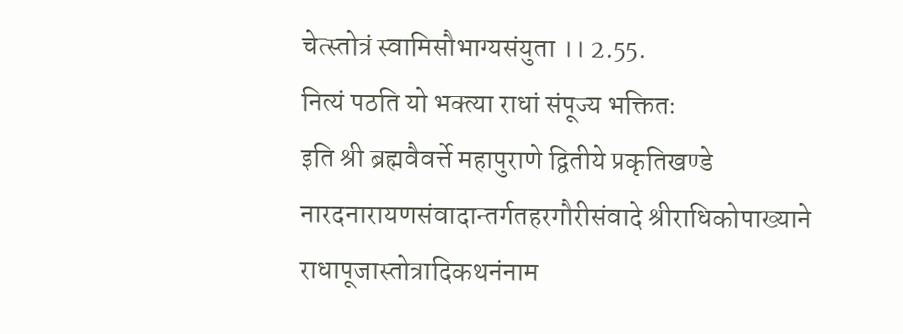चेत्स्तोत्रं स्वामिसौभाग्यसंयुता ।। 2.55.
नित्यं पठति यो भक्त्या राधां संपूज्य भक्तितः
इति श्री ब्रह्मवैवर्त्ते महापुराणे द्वितीये प्रकृतिखण्डे नारदनारायणसंवादान्तर्गतहरगौरीसंवादे श्रीराधिकोपाख्याने राधापूजास्तोत्रादिकथनंनाम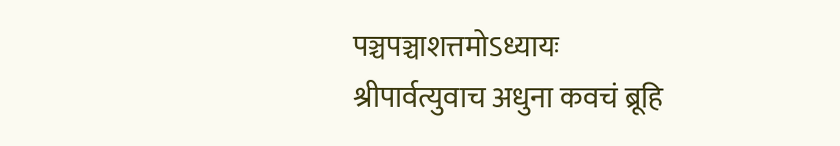पञ्चपञ्चाशत्तमोऽध्यायः
श्रीपार्वत्युवाच अधुना कवचं ब्रूहि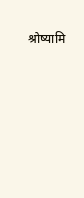श्रोष्यामि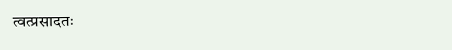त्वत्प्रसादतः